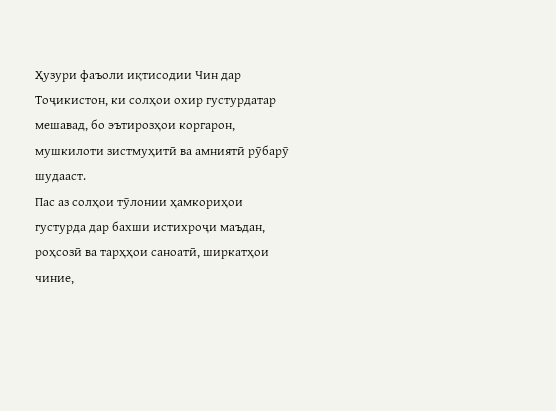Ҳузури фаъоли иқтисодии Чин дар Тоҷикистон, ки солҳои охир густурдатар мешавад, бо эътирозҳои коргарон, мушкилоти зистмуҳитӣ ва амниятӣ рӯбарӯ шудааст.
Пас аз солҳои тӯлонии ҳамкориҳои густурда дар бахши истихроҷи маъдан, роҳсозӣ ва тарҳҳои саноатӣ, ширкатҳои чиние,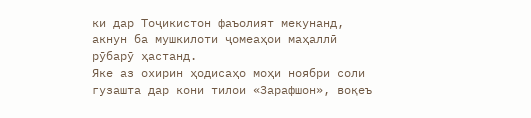ки дар Тоҷикистон фаъолият мекунанд, акнун ба мушкилоти ҷомеаҳои маҳаллӣ рӯбарӯ ҳастанд.
Яке аз охирин ҳодисаҳо моҳи ноябри соли гузашта дар кони тилои «Зарафшон», воқеъ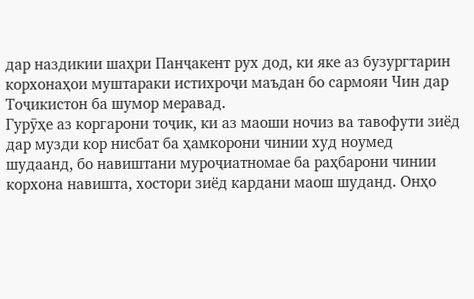дар наздикии шаҳри Панҷакент рух дод, ки яке аз бузургтарин корхонаҳои муштараки истихроҷи маъдан бо сармояи Чин дар Тоҷикистон ба шумор меравад.
Гурӯҳе аз коргарони тоҷик, ки аз маоши ночиз ва тавофути зиёд дар музди кор нисбат ба ҳамкорони чинии худ ноумед шудаанд, бо навиштани муроҷиатномае ба раҳбарони чинии корхона навишта, хостори зиёд кардани маош шуданд. Онҳо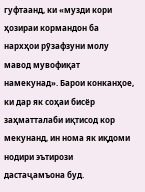гуфтаанд, ки «музди кори ҳозираи кормандон ба нархҳои рӯзафзуни молу мавод мувофиқат намекунад». Барои конканҳое, ки дар як соҳаи бисёр заҳматталаби иқтисод кор мекунанд, ин нома як иқдоми нодири эътирози дастаҷамъона буд.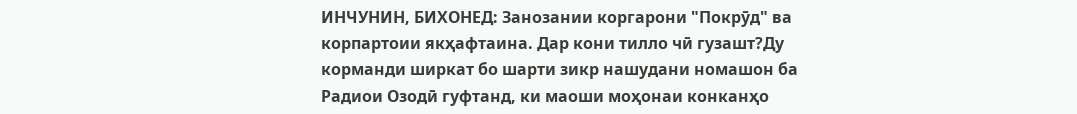ИНЧУНИН, БИХОНЕД: Занозании коргарони "Покрӯд" ва корпартоии якҳафтаина. Дар кони тилло чӣ гузашт?Ду корманди ширкат бо шарти зикр нашудани номашон ба Радиои Озодӣ гуфтанд, ки маоши моҳонаи конканҳо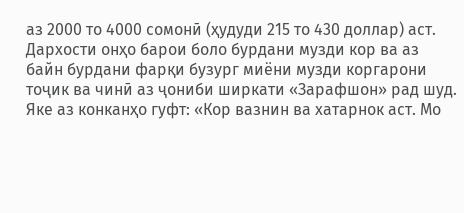аз 2000 то 4000 сомонӣ (ҳудуди 215 то 430 доллар) аст. Дархости онҳо барои боло бурдани музди кор ва аз байн бурдани фарқи бузург миёни музди коргарони тоҷик ва чинӣ аз ҷониби ширкати «Зарафшон» рад шуд. Яке аз конканҳо гуфт: «Кор вазнин ва хатарнок аст. Мо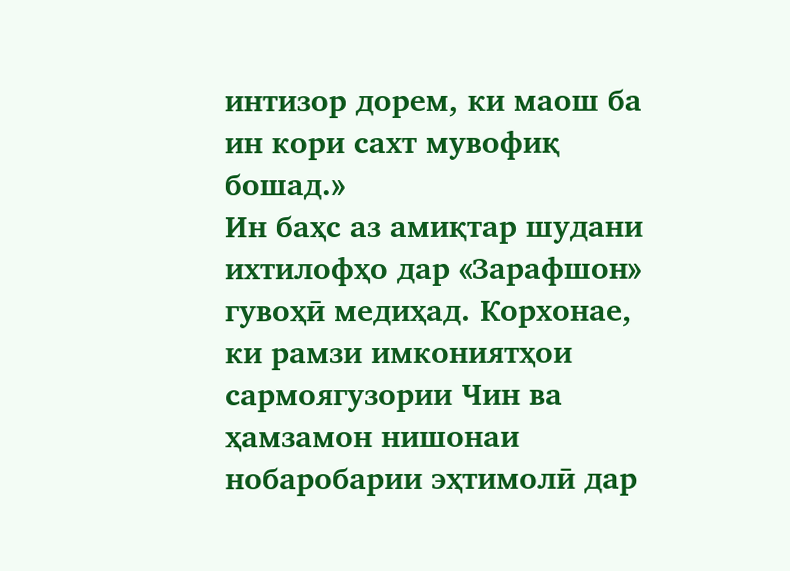интизор дорем, ки маош ба ин кори сахт мувофиқ бошад.»
Ин баҳс аз амиқтар шудани ихтилофҳо дар «Зарафшон» гувоҳӣ медиҳад. Корхонае, ки рамзи имкониятҳои сармоягузории Чин ва ҳамзамон нишонаи нобаробарии эҳтимолӣ дар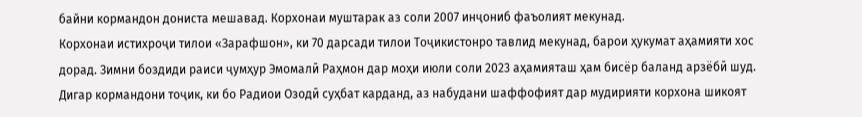байни кормандон дониста мешавад. Корхонаи муштарак аз соли 2007 инҷониб фаъолият мекунад.
Корхонаи истихроҷи тилои «Зарафшон», ки 70 дарсади тилои Тоҷикистонро тавлид мекунад, барои ҳукумат аҳамияти хос дорад. Зимни боздиди раиси ҷумҳур Эмомалӣ Раҳмон дар моҳи июли соли 2023 аҳамияташ ҳам бисёр баланд арзёбӣ шуд. Дигар кормандони тоҷик, ки бо Радиои Озодӣ суҳбат карданд, аз набудани шаффофият дар мудирияти корхона шикоят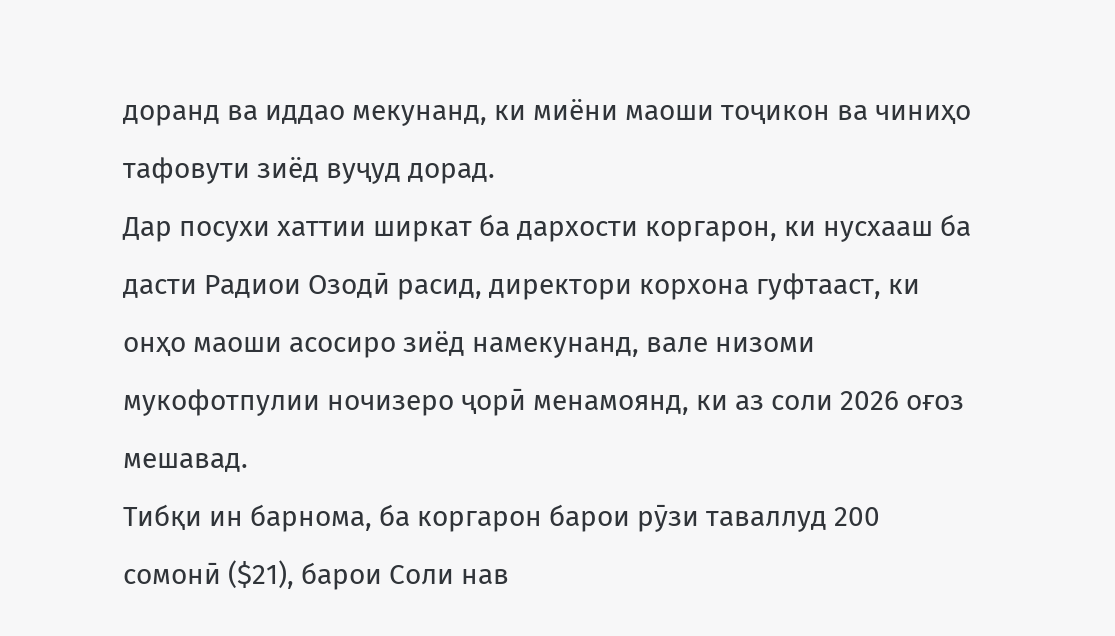доранд ва иддао мекунанд, ки миёни маоши тоҷикон ва чиниҳо тафовути зиёд вуҷуд дорад.
Дар посухи хаттии ширкат ба дархости коргарон, ки нусхааш ба дасти Радиои Озодӣ расид, директори корхона гуфтааст, ки онҳо маоши асосиро зиёд намекунанд, вале низоми мукофотпулии ночизеро ҷорӣ менамоянд, ки аз соли 2026 оғоз мешавад.
Тибқи ин барнома, ба коргарон барои рӯзи таваллуд 200 сомонӣ ($21), барои Соли нав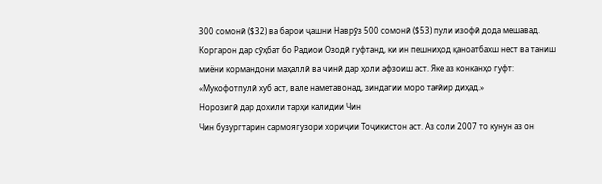300 сомонӣ ($32) ва барои ҷашни Наврӯз 500 сомонӣ ($53) пули изофӣ дода мешавад. Коргарон дар сӯҳбат бо Радиои Озодӣ гуфтанд, ки ин пешниҳод қаноатбахш нест ва таниш миёни кормандони маҳаллӣ ва чинӣ дар ҳоли афзоиш аст. Яке аз конканҳо гуфт: «Мукофотпулӣ хуб аст, вале наметавонад, зиндагии моро тағйир диҳад.»
Норозигӣ дар дохили тарҳи калидии Чин
Чин бузургтарин сармоягузори хориҷии Тоҷикистон аст. Аз соли 2007 то кунун аз он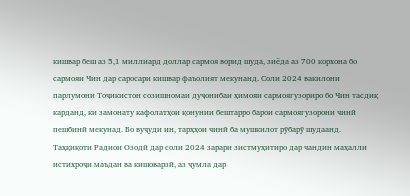кишвар беш аз 5,1 миллиард доллар сармоя ворид шуда, зиёда аз 700 корхона бо сармояи Чин дар саросари кишвар фаъолият мекунанд. Соли 2024 вакилони парлумони Тоҷикистон созишномаи дуҷонибаи ҳимояи сармоягузориро бо Чин тасдиқ карданд, ки замонату кафолатҳои қонунии бештарро барои сармоягузорони чинӣ пешбинӣ мекунад. Бо вуҷуди ин, тарҳҳои чинӣ ба мушкилот рӯбарӯ шудаанд.
Таҳқиқоти Радиои Озодӣ дар соли 2024 зарари зистмуҳитиро дар чандин маҳалли истихроҷи маъдан ва кишоварзӣ, аз ҷумла дар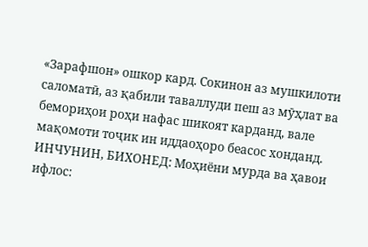«Зарафшон» ошкор кард. Сокинон аз мушкилоти саломатӣ, аз қабили таваллуди пеш аз мӯҳлат ва бемориҳои роҳи нафас шикоят карданд, вале мақомоти тоҷик ин иддаоҳоро беасос хонданд.
ИНЧУНИН, БИХОНЕД: Моҳиёни мурда ва ҳавои ифлос: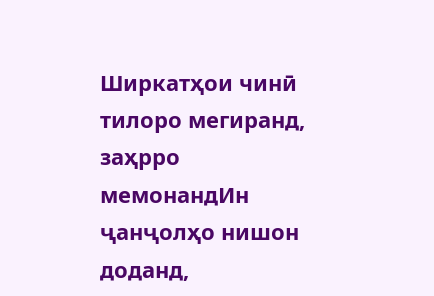Ширкатҳои чинӣ тилоро мегиранд, заҳрро мемонандИн ҷанҷолҳо нишон доданд,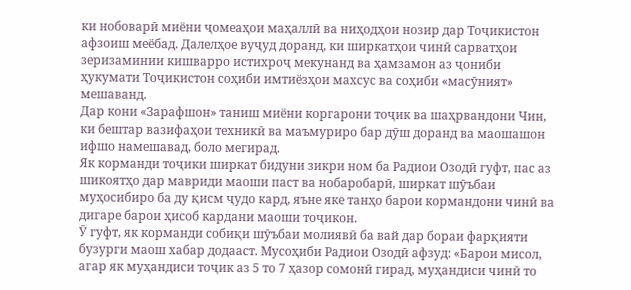ки нобоварӣ миёни ҷомеаҳои маҳаллӣ ва ниҳодҳои нозир дар Тоҷикистон афзоиш меёбад. Далелҳое вуҷуд доранд, ки ширкатҳои чинӣ сарватҳои зеризаминии кишварро истихроҷ мекунанд ва ҳамзамон аз ҷониби ҳукумати Тоҷикистон соҳиби имтиёзҳои махсус ва соҳиби «масӯният» мешаванд.
Дар кони «Зарафшон» таниш миёни коргарони тоҷик ва шаҳрвандони Чин, ки бештар вазифаҳои техникӣ ва маъмуриро бар дӯш доранд ва маошашон ифшо намешавад, боло мегирад.
Як корманди тоҷики ширкат бидуни зикри ном ба Радиои Озодӣ гуфт, пас аз шикоятҳо дар мавриди маоши паст ва нобаробарӣ, ширкат шӯъбаи муҳосибиро ба ду қисм ҷудо кард, яъне яке танҳо барои кормандони чинӣ ва дигаре барои ҳисоб кардани маоши тоҷикон.
Ӯ гуфт, як корманди собиқи шӯъбаи молиявӣ ба вай дар бораи фарқияти бузурги маош хабар додааст. Мусоҳиби Радиои Озодӣ афзуд: «Барои мисол, агар як муҳандиси тоҷик аз 5 то 7 ҳазор сомонӣ гирад, муҳандиси чинӣ то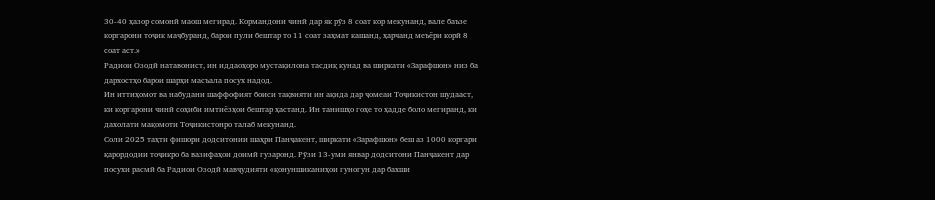30-40 ҳазор сомонӣ маош мегирад. Кормандони чинӣ дар як рӯз 8 соат кор мекунанд, вале баъзе коргарони тоҷик маҷбуранд, барои пули бештар то 11 соат заҳмат кашанд, ҳарчанд меъёри корӣ 8 соат аст.»
Радиои Озодӣ натавонист, ин иддаоҳоро мустақилона тасдиқ кунад ва ширкати «Зарафшон» низ ба дархостҳо барои шарҳи масъала посух надод.
Ин иттиҳомот ва набудани шаффофият боиси тақвияти ин ақида дар ҷомеаи Тоҷикистон шудааст, ки коргарони чинӣ соҳиби имтиёзҳои бештар ҳастанд. Ин танишҳо гоҳе то ҳадде боло мегиранд, ки дахолати мақомоти Тоҷикистонро талаб мекунанд.
Соли 2025 таҳти фишори додситонии шаҳри Панҷакент, ширкати «Зарафшон» беш аз 1000 коргари қарордодии тоҷикро ба вазифаҳои доимӣ гузаронд. Рӯзи 13-уми январ додситони Панҷакент дар посухи расмӣ ба Радиои Озодӣ мавҷудияти «қонуншиканиҳои гуногун дар бахши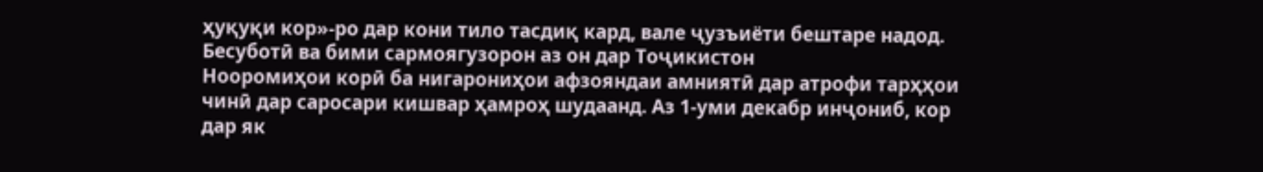ҳуқуқи кор»-ро дар кони тило тасдиқ кард, вале ҷузъиёти бештаре надод.
Бесуботӣ ва бими сармоягузорон аз он дар Тоҷикистон
Нооромиҳои корӣ ба нигарониҳои афзояндаи амниятӣ дар атрофи тарҳҳои чинӣ дар саросари кишвар ҳамроҳ шудаанд. Аз 1-уми декабр инҷониб, кор дар як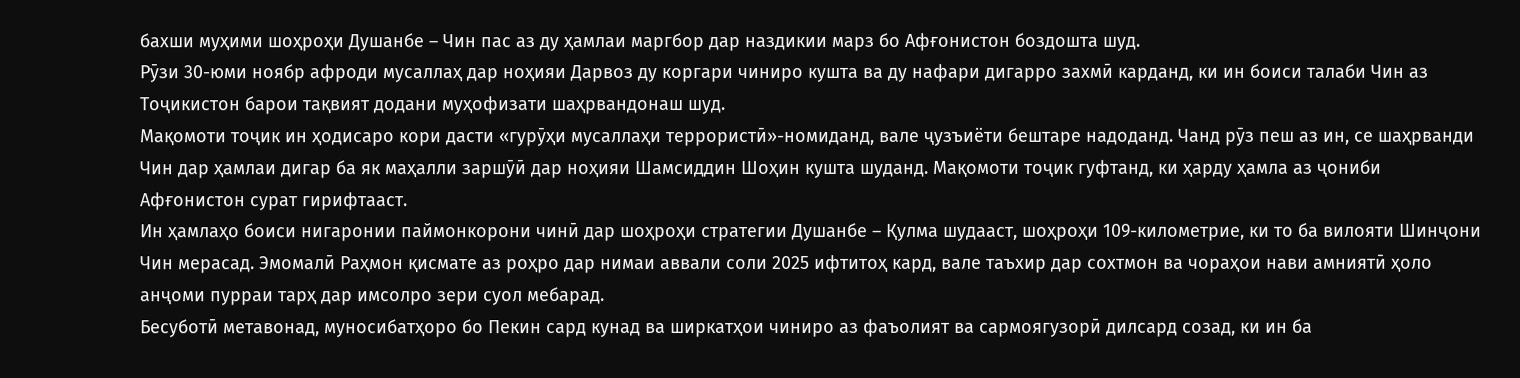бахши муҳими шоҳроҳи Душанбе – Чин пас аз ду ҳамлаи маргбор дар наздикии марз бо Афғонистон боздошта шуд.
Рӯзи 30-юми ноябр афроди мусаллаҳ дар ноҳияи Дарвоз ду коргари чиниро кушта ва ду нафари дигарро захмӣ карданд, ки ин боиси талаби Чин аз Тоҷикистон барои тақвият додани муҳофизати шаҳрвандонаш шуд.
Мақомоти тоҷик ин ҳодисаро кори дасти «гурӯҳи мусаллаҳи террористӣ»-номиданд, вале ҷузъиёти бештаре надоданд. Чанд рӯз пеш аз ин, се шаҳрванди Чин дар ҳамлаи дигар ба як маҳалли заршӯӣ дар ноҳияи Шамсиддин Шоҳин кушта шуданд. Мақомоти тоҷик гуфтанд, ки ҳарду ҳамла аз ҷониби Афғонистон сурат гирифтааст.
Ин ҳамлаҳо боиси нигаронии паймонкорони чинӣ дар шоҳроҳи стратегии Душанбе – Қулма шудааст, шоҳроҳи 109-километрие, ки то ба вилояти Шинҷони Чин мерасад. Эмомалӣ Раҳмон қисмате аз роҳро дар нимаи аввали соли 2025 ифтитоҳ кард, вале таъхир дар сохтмон ва чораҳои нави амниятӣ ҳоло анҷоми пурраи тарҳ дар имсолро зери суол мебарад.
Бесуботӣ метавонад, муносибатҳоро бо Пекин сард кунад ва ширкатҳои чиниро аз фаъолият ва сармоягузорӣ дилсард созад, ки ин ба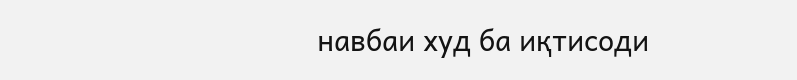навбаи худ ба иқтисоди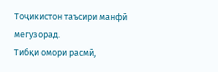Тоҷикистон таъсири манфӣ мегузорад.
Тибқи омори расмӣ,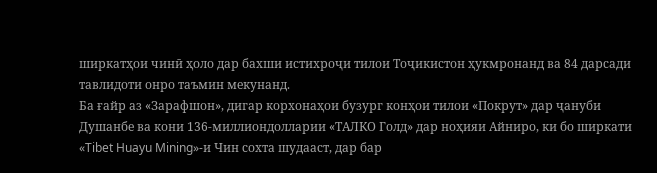ширкатҳои чинӣ ҳоло дар бахши истихроҷи тилои Тоҷикистон ҳукмронанд ва 84 дарсади тавлидоти онро таъмин мекунанд.
Ба ғайр аз «Зарафшон», дигар корхонаҳои бузург конҳои тилои «Покрут» дар ҷануби Душанбе ва кони 136-миллиондолларии «ТАЛКО Голд» дар ноҳияи Айниро, ки бо ширкати «Tibet Huayu Mining»-и Чин сохта шудааст, дар бар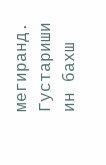мегиранд. Густариши ин бахш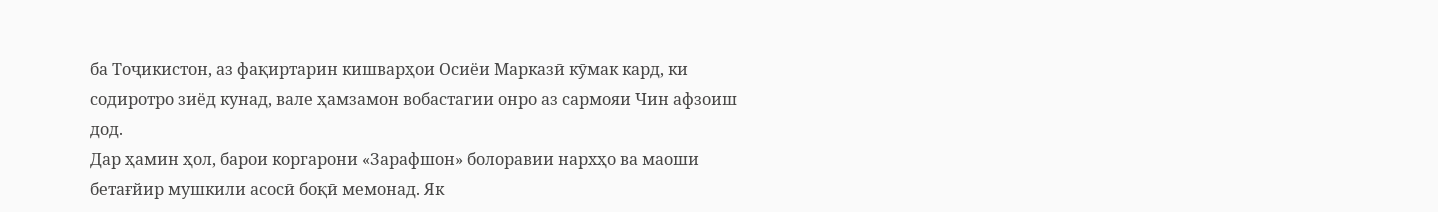ба Тоҷикистон, аз фақиртарин кишварҳои Осиёи Марказӣ кӯмак кард, ки содиротро зиёд кунад, вале ҳамзамон вобастагии онро аз сармояи Чин афзоиш дод.
Дар ҳамин ҳол, барои коргарони «Зарафшон» болоравии нархҳо ва маоши бетағйир мушкили асосӣ боқӣ мемонад. Як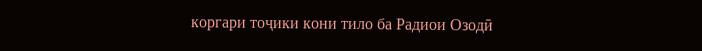коргари тоҷики кони тило ба Радиои Озодӣ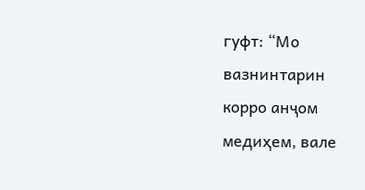гуфт: “Мо вазнинтарин корро анҷом медиҳем, вале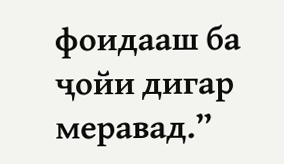фоидааш ба ҷойи дигар меравад.”